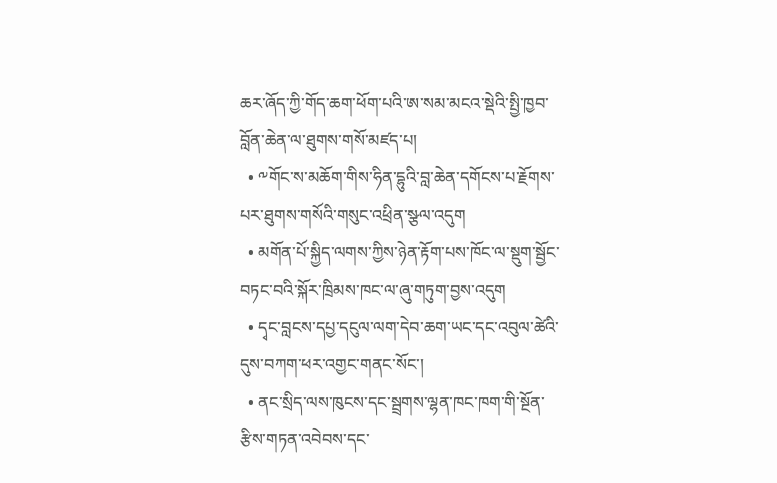ཆར་ཞོད་ཀྱི་གོད་ཆག་ཕོག་པའི་ཨ་སམ་མངའ་སྡེའི་སྤྱི་ཁྱབ་བློན་ཆེན་ལ་ཐུགས་གསོ་མཛད་པ།
  • ༸གོང་ས་མཆོག་གིས་ཧིན་དྷུའི་བླ་ཆེན་དགོངས་པ་རྗོགས་པར་ཐུགས་གསོའི་གསུང་འཕྲིན་སྩལ་འདུག
  • མགོན་པོ་སྐྱིད་ལགས་ཀྱིས་ཉེན་རྟོག་པས་ཁོང་ལ་སྡུག་སྦྱོང་བཏང་བའི་སྐོར་ཁྲིམས་ཁང་ལ་ཞུ་གཏུག་བྱས་འདུག
  • དྭང་བླངས་དཔྱ་དངུལ་ལག་དེབ་ཆག་ཡང་དང་འབུལ་ཚེའི་དུས་བཀག་ཕར་འགྱང་གནང་སོང་།
  • ནང་སྲིད་ལས་ཁུངས་དང་སྦྲགས་ལྷན་ཁང་ཁག་གི་སྔོན་རྩིས་གཏན་འབེབས་དང་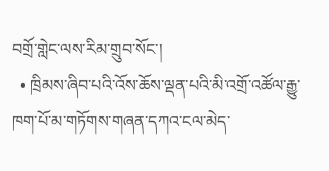བགྲོ་གླེང་ལས་རིམ་གྲུབ་སོང་།
  • ཁྲིམས་ཞིབ་པའི་འོས་ཆོས་ལྡན་པའི་མི་འགྲོ་འཚོལ་རྒྱུ་ཁག་པོ་མ་གཏོགས་གཞན་དཀའ་ངལ་མེད་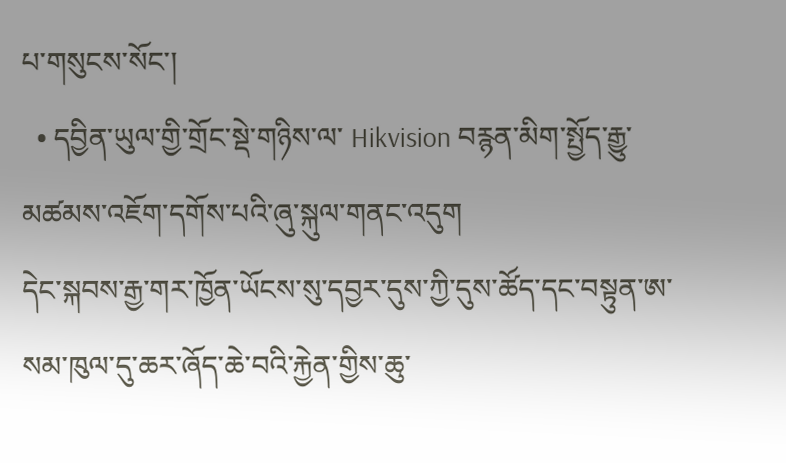པ་གསུངས་སོང་།
  • དབྱིན་ཡུལ་གྱི་གྲོང་སྡེ་གཉིས་ལ་ Hikvision བརྙན་མིག་སྤྱོད་རྒྱུ་མཚམས་འཇོག་དགོས་པའི་ཞུ་སྐུལ་གནང་འདུག
དེང་སྐབས་རྒྱ་གར་ཁྱོན་ཡོངས་སུ་དབྱར་དུས་ཀྱི་དུས་ཚོད་དང་བསྟུན་ཨ་སམ་ཁུལ་དུ་ཆར་ཞོད་ཆེ་བའི་རྐྱེན་གྱིས་ཆུ་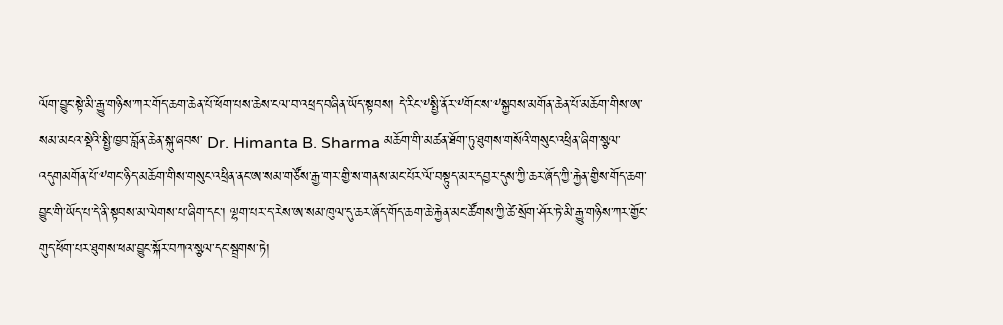ལོག་བྱུང་སྟེ་མི་རྒྱུ་གཉིས་ཀར་གོད་ཆག་ཆེན་པོ་ཕོག་པས་ཆེས་ངལ་བ་འཕྲད་བཞིན་ཡོད་སྟབས། དེ་རིང་༸སྤྱི་ནོར་༸གོང་ས་༸སྐྱབས་མགོན་ཆེན་པོ་མཆོག་གིས་ཨ་སམ་མངའ་སྡེའི་སྤྱི་ཁྱབ་བློན་ཆེན་སྐུ་ཞབས་ Dr. Himanta B. Sharma མཆོག་གི་མཚན་ཐོག་ཏུ་ཐུགས་གསོའི་གསུང་འཕྲིན་ཞིག་སྩལ་འདུགམགོན་པོ་༸གང་ཉིད་མཆོག་གིས་གསུང་འཕྲིན་ནང་ཨ་སམ་གཙོས་རྒྱ་གར་གྱི་ས་གནས་མང་པོར་ལོ་བསྟུད་མར་དབྱར་དུས་ཀྱི་ཆར་ཞོད་ཀྱི་རྐྱེན་གྱིས་གོད་ཆག་བྱུང་གི་ཡོད་པ་དེ་ནི་སྟབས་མ་ལེགས་པ་ཞིག་དང་། ལྷག་པར་ད་རེས་ཨ་སམ་ཁུལ་དུ་ཆར་ཞོད་གོད་ཆག་ཆེ་རྐྱེན་མང་ཚོགས་ཀྱི་ཚེ་སྲོག་ཤོར་ཏེ་མི་རྒྱུ་གཉིས་ཀར་གྱོང་གུད་ཕོག་པར་ཐུགས་ཕམ་བྱུང་སྐོར་བཀའ་སྩལ་དང་སྦྲགས་ཏེ།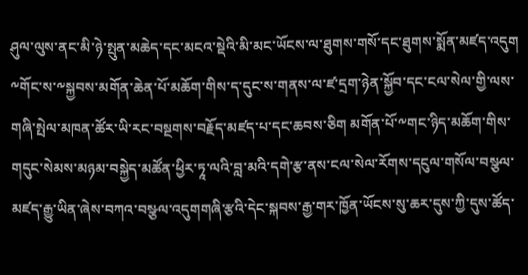ཤུལ་ལུས་ནང་མི་ཉེ་སྤུན་མཆེད་དང་མངའ་སྡེའི་མི་མང་ཡོངས་ལ་ཐུགས་གསོ་དང་ཐུགས་སྨོན་མཛད་འདུག
༸གོང་ས་༸སྐྱབས་མགོན་ཆེན་པོ་མཆོག་གིས་ད་དུང་ས་གནས་ལ་ཛ་དྲག་ཉེན་སྐྱོབ་དང་ངལ་སེལ་གྱི་ལས་གཞི་སྤེལ་མཁན་ཚོར་ཡི་རང་བསྔགས་བརྗོད་མཛད་པ་དང་ཆབས་ཅིག མགོན་པོ་༸གང་ཉིད་མཆོག་གིས་གདུང་སེམས་མཉམ་བསྐྱེད་མཚོན་ཕྱིར་ཏཱ་ལའི་བླ་མའི་དགེ་རྩ་ནས་ངལ་སེལ་རོགས་དངུལ་གསོལ་བསྩལ་མཛད་རྒྱུ་ཡིན་ཞེས་བཀའ་བསྩལ་འདུགགཞི་རྩའི་དེང་སྐབས་རྒྱ་གར་ཁྱོན་ཡོངས་སུ་ཆར་དུས་ཀྱི་དུས་ཚོད་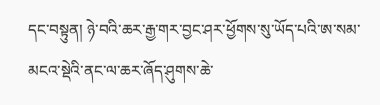དང་བསྟུན། ཉེ་བའི་ཆར་རྒྱ་གར་བྱང་ཤར་ཕྱོགས་སུ་ཡོད་པའི་ཨ་སམ་མངའ་སྡེའི་ནང་ལ་ཆར་ཞོད་ཤུགས་ཆེ་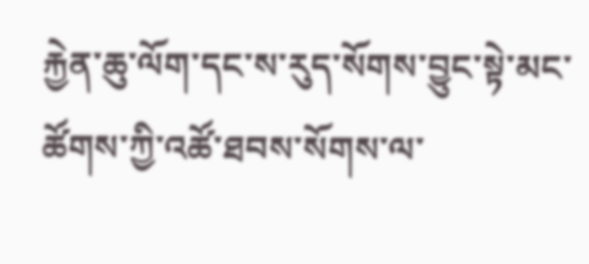རྐྱེན་ཆུ་ལོག་དང་ས་རུད་སོགས་བྱུང་སྟེ་མང་ཚོགས་ཀྱི་འཚོ་ཐབས་སོགས་ལ་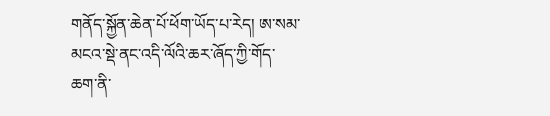གནོད་སྐྱོན་ཆེན་པོ་ཕོག་ཡོད་པ་རེད། ཨ་སམ་མངའ་སྡེ་ནང་འདི་ལོའི་ཆར་ཞོད་ཀྱི་གོད་ཆག་ནི་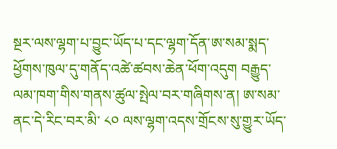སྔར་ལས་ལྷག་པ་བྱུང་ཡོད་པ་དང་ལྷག་དོན་ཨ་སམ་སྨད་ཕྱོགས་ཁུལ་དུ་གནོད་འཚེ་ཚབས་ཆེན་ཕོག་འདུག བརྒྱུད་ལམ་ཁག་གིས་གནས་ཚུལ་སྤེལ་བར་གཞིགས་ན། ཨ་སམ་ནང་དེ་རིང་བར་མི་ ༨༠ ལས་ལྷག་འདས་གྲོངས་སུ་གྱུར་ཡོད་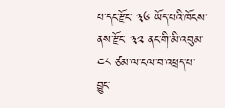པ་དང་རྫོང་ ༣༦ ཡོད་པའི་ཁོངས་ནས་རྫོང་ ༣༢ ནང་གི་མི་འབུམ་ ༤༨ ཙམ་ལ་ངལ་བ་འཕྲད་པ་བྱུང་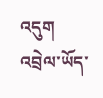འདུག
འབྲེལ་ཡོད་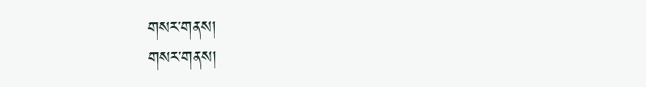གསར་གནས།
གསར་གནས།